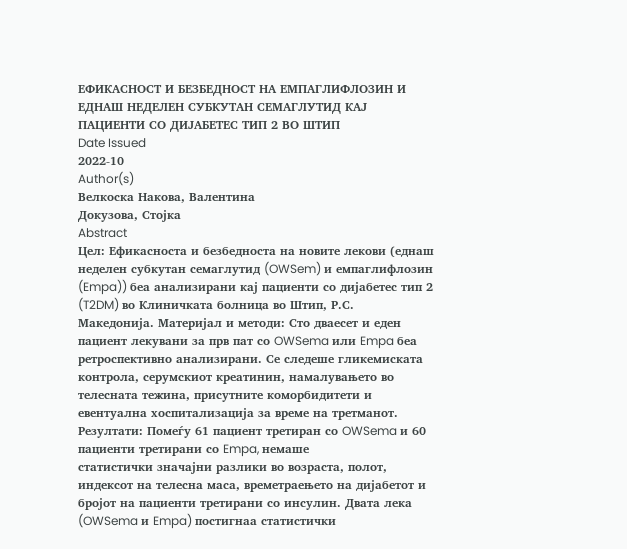ЕФИКАСНОСТ И БЕЗБЕДНОСТ НА ЕМПАГЛИФЛОЗИН И ЕДНАШ НЕДЕЛЕН СУБКУТАН СЕМАГЛУТИД КАЈ ПАЦИЕНТИ СО ДИЈАБЕТЕС ТИП 2 ВО ШТИП
Date Issued
2022-10
Author(s)
Велкоска Накова, Валентина
Докузова, Стојка
Abstract
Цел: Ефикасноста и безбедноста на новите лекови (еднаш неделен субкутан семаглутид (OWSem) и емпаглифлозин (Empa)) беа анализирани кај пациенти со дијабетес тип 2 (T2DM) во Клиничката болница во Штип, Р.С. Македонија. Материјал и методи: Сто дваесет и еден пациент лекувани за прв пат со OWSema или Empa беа ретроспективно анализирани. Се следеше гликемиската контрола, серумскиот креатинин, намалувањето во телесната тежина, присутните коморбидитети и евентуална хоспитализација за време на третманот. Резултати: Помеѓу 61 пациент третиран со OWSema и 60 пациенти третирани со Empa, немаше
статистички значајни разлики во возраста, полот, индексот на телесна маса, времетраењето на дијабетот и бројот на пациенти третирани со инсулин. Двата лека (OWSema и Empa) постигнаа статистички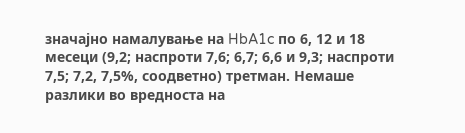значајно намалување на HbA1c по 6, 12 и 18 месеци (9,2; наспроти 7,6; 6,7; 6,6 и 9,3; наспроти 7,5; 7,2, 7,5%, соодветно) третман. Немаше разлики во вредноста на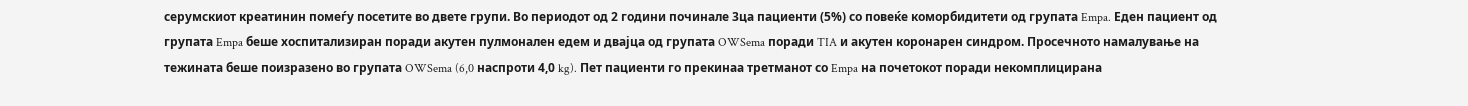серумскиот креатинин помеѓу посетите во двете групи. Во периодот од 2 години починале 3ца пациенти (5%) со повеќе коморбидитети од групата Empa. Еден пациент од групата Empa беше хоспитализиран поради акутен пулмонален едем и двајца од групата OWSema поради TIA и акутен коронарен синдром. Просечното намалување на тежината беше поизразено во групата OWSema (6,0 наспроти 4,0 kg). Пет пациенти го прекинаа третманот со Empa на почетокот поради некомплицирана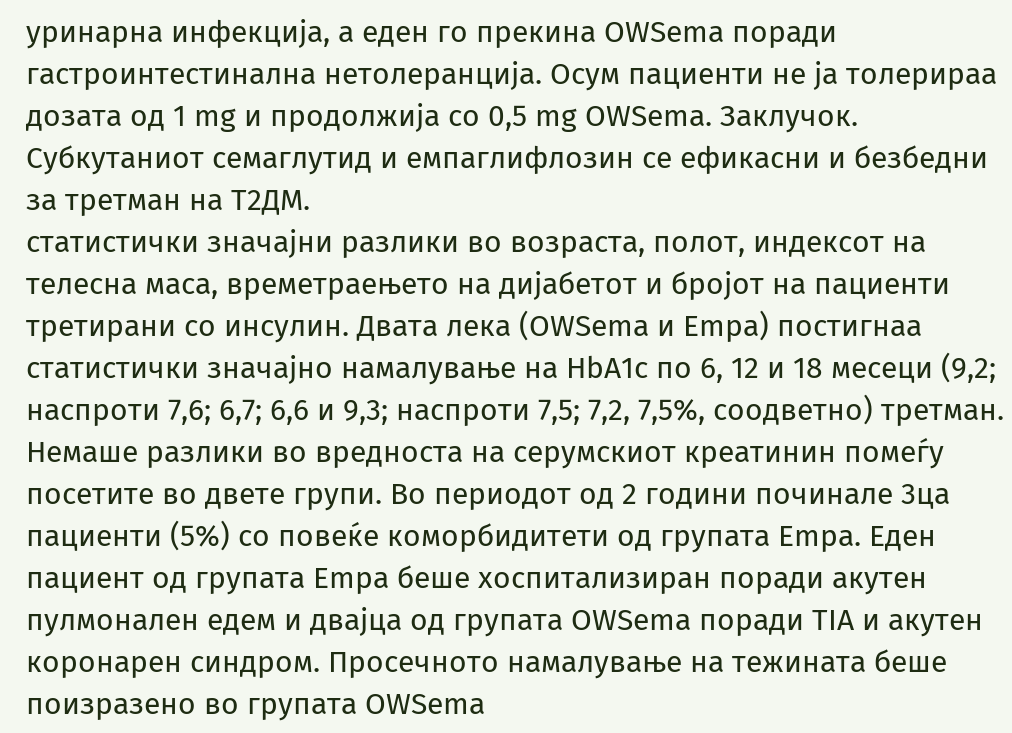уринарна инфекција, а еден го прекина OWSema поради гастроинтестинална нетолеранција. Осум пациенти не ја толерираа дозата од 1 mg и продолжија со 0,5 mg OWSema. Заклучок. Субкутаниот семаглутид и емпаглифлозин се ефикасни и безбедни за третман на Т2ДМ.
статистички значајни разлики во возраста, полот, индексот на телесна маса, времетраењето на дијабетот и бројот на пациенти третирани со инсулин. Двата лека (OWSema и Empa) постигнаа статистички значајно намалување на HbA1c по 6, 12 и 18 месеци (9,2; наспроти 7,6; 6,7; 6,6 и 9,3; наспроти 7,5; 7,2, 7,5%, соодветно) третман. Немаше разлики во вредноста на серумскиот креатинин помеѓу посетите во двете групи. Во периодот од 2 години починале 3ца пациенти (5%) со повеќе коморбидитети од групата Empa. Еден пациент од групата Empa беше хоспитализиран поради акутен пулмонален едем и двајца од групата OWSema поради TIA и акутен коронарен синдром. Просечното намалување на тежината беше поизразено во групата OWSema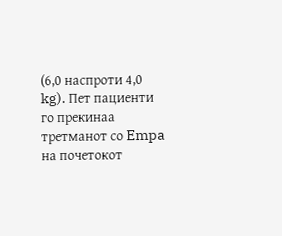(6,0 наспроти 4,0 kg). Пет пациенти го прекинаа третманот со Empa на почетокот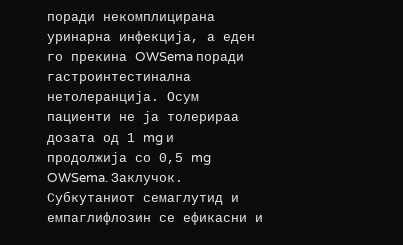поради некомплицирана уринарна инфекција, а еден го прекина OWSema поради гастроинтестинална нетолеранција. Осум пациенти не ја толерираа дозата од 1 mg и продолжија со 0,5 mg OWSema. Заклучок. Субкутаниот семаглутид и емпаглифлозин се ефикасни и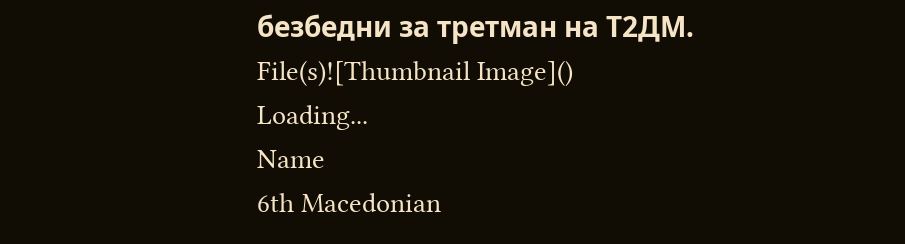безбедни за третман на Т2ДМ.
File(s)![Thumbnail Image]()
Loading...
Name
6th Macedonian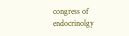congress of endocrinolgy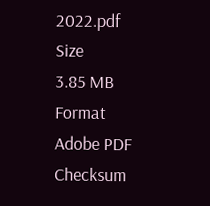2022.pdf
Size
3.85 MB
Format
Adobe PDF
Checksum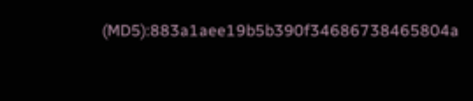(MD5):883a1aee19b5b390f34686738465804a